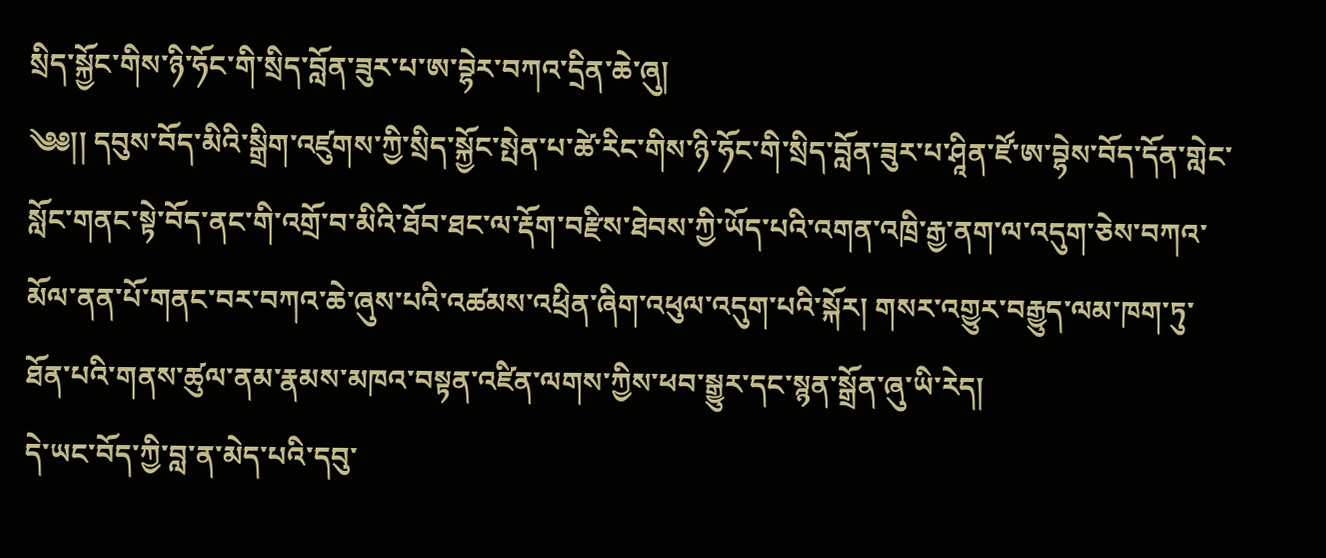སྲིད་སྐྱོང་གིས་ཉི་ཧོང་གི་སྲིད་བློན་ཟུར་པ་ཨ་བྷེར་བཀའ་དྲིན་ཆེ་ཞུ།
༄༅།། དབུས་བོད་མིའི་སྒྲིག་འཛུགས་ཀྱི་སྲིད་སྐྱོང་སྤེན་པ་ཚེ་རིང་གིས་ཉི་ཧོང་གི་སྲིད་བློན་ཟུར་པ་ཤཱིན་ཛོ་ཨ་བྷེས་བོད་དོན་གླེང་སློང་གནང་སྟེ་བོད་ནང་གི་འགྲོ་བ་མིའི་ཐོབ་ཐང་ལ་རྡོག་བརྫིས་ཐེབས་ཀྱི་ཡོད་པའི་འགན་འཁྲི་རྒྱ་ནག་ལ་འདུག་ཅེས་བཀའ་མོལ་ནན་པོ་གནང་བར་བཀའ་ཆེ་ཞུས་པའི་འཚམས་འཕྲིན་ཞིག་འཕུལ་འདུག་པའི་སྐོར། གསར་འགྱུར་བརྒྱུད་ལམ་ཁག་ཏུ་ཐོན་པའི་གནས་ཚུལ་ནམ་རྣམས་མཁའ་བསྟན་འཛིན་ལགས་ཀྱིས་ཕབ་སྒྱུར་དང་སྙན་སྒྲོན་ཞུ་ཡི་རེད།
དེ་ཡང་བོད་ཀྱི་བླ་ན་མེད་པའི་དབུ་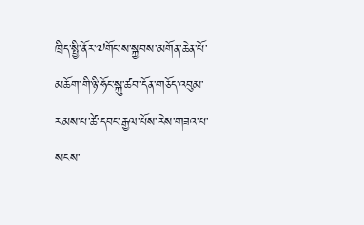ཁྲིད་སྤྱི་ནོར་༧གོང་ས་སྐྱབས་མགོན་ཆེན་པོ་མཆོག་གི་ཉི་ཧོང་སྐུ་ཚབ་དོན་གཅོད་འབུམ་རམས་པ་ཚེ་དབང་རྒྱལ་པོས་རེས་གཟའ་པ་སངས་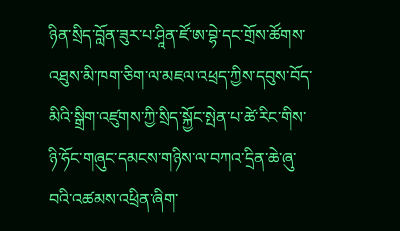ཉིན་སྲིད་བློན་ཟུར་པ་ཤཱིན་ཛོ་ཨ་བྷེ་དང་གྲོས་ཚོགས་འཐུས་མི་ཁག་ཅིག་ལ་མཇལ་འཕྲད་ཀྱིས་དབུས་བོད་མིའི་སྒྲིག་འཛུགས་ཀྱི་སྲིད་སྐྱོང་སྤེན་པ་ཚེ་རིང་གིས་ཉི་ཧོང་གཞུང་དམངས་གཉིས་ལ་བཀའ་དྲིན་ཆེ་ཞུ་བའི་འཚམས་འཕྲིན་ཞིག་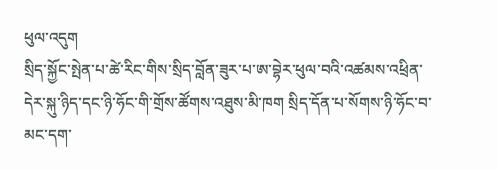ཕུལ་འདུག
སྲིད་སྐྱོང་སྤེན་པ་ཚེ་རིང་གིས་སྲིད་བློན་ཟུར་པ་ཨ་བྷེར་ཕུལ་བའི་འཚམས་འཕྲིན་དེར་སྐུ་ཉིད་དང་ཉི་ཧོང་གི་གྲོས་ཚོགས་འཐུས་མི་ཁག སྲིད་དོན་པ་སོགས་ཉི་ཧོང་བ་མང་དག་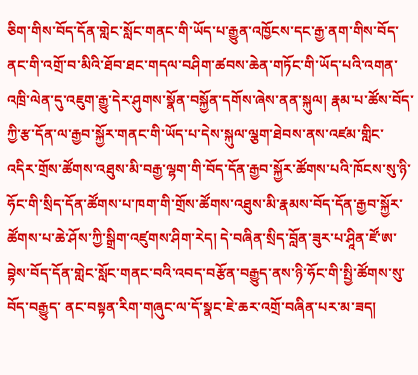ཅིག་གིས་བོད་དོན་གླེང་སློང་གནང་གི་ཡོད་པ་རྒྱུན་འཁྱོངས་དང་རྒྱ་ནག་གིས་བོད་ནང་གི་འགྲོ་བ་མིའི་ཐོབ་ཐང་གདལ་བཤིག་ཚབས་ཆེན་གཏོང་གི་ཡོད་པའི་འགན་འཁྲི་ལེན་དུ་འཇུག་རྒྱུ་དེར་ཤུགས་སྣོན་བསྐྱོན་དགོས་ཞེས་ནན་སྐུལ། རྣམ་པ་ཚོས་བོད་ཀྱི་རྩ་དོན་ལ་རྒྱབ་སྐྱོར་གནང་གི་ཡོད་པ་དེས་སྐུལ་ལྕག་ཐེབས་ནས་འཛམ་གླིང་འདིར་གྲོས་ཚོགས་འཐུས་མི་བརྒྱ་ལྷག་གི་བོད་དོན་རྒྱབ་སྐྱོར་ཚོགས་པའི་ཁོངས་སུ་ཉི་ཧོང་གི་སྲིད་དོན་ཚོགས་པ་ཁག་གི་གྲོས་ཚོགས་འཐུས་མི་རྣམས་བོད་དོན་རྒྱབ་སྐྱོར་ཚོགས་པ་ཆེ་ཤོས་ཀྱི་སྒྲིག་འཛུགས་ཤིག་རེད། དེ་བཞིན་སྲིད་བློན་ཟུར་པ་ཤཱིན་ཛོ་ཨ་བྷེས་བོད་དོན་གླེང་སློང་གནང་བའི་འབད་བརྩོན་བརྒྱུད་ནས་ཉི་ཧོང་གི་སྤྱི་ཚོགས་སུ་བོད་བརྒྱུད་ ནང་བསྟན་རིག་གཞུང་ལ་དོ་སྣང་ཇེ་ཆར་འགྲོ་བཞིན་པར་མ་ཟད།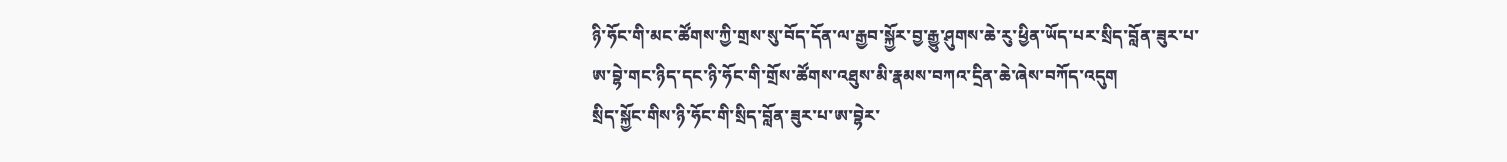ཉི་ཧོང་གི་མང་ཚོགས་ཀྱི་གྲས་སུ་བོད་དོན་ལ་རྒྱབ་སྐྱོར་བྱ་རྒྱུ་ཤུགས་ཆེ་རུ་ཕྱིན་ཡོད་པར་སྲིད་བློན་ཟུར་པ་ཨ་བྷེ་གང་ཉིད་དང་ཉི་ཧོང་གི་གྲོས་ཚོགས་འཐུས་མི་རྣམས་བཀའ་དྲིན་ཆེ་ཞེས་བཀོད་འདུག
སྲིད་སྐྱོང་གིས་ཉི་ཧོང་གི་སྲིད་བློན་ཟུར་པ་ཨ་བྷེར་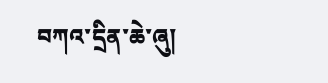བཀའ་དྲིན་ཆེ་ཞུ།